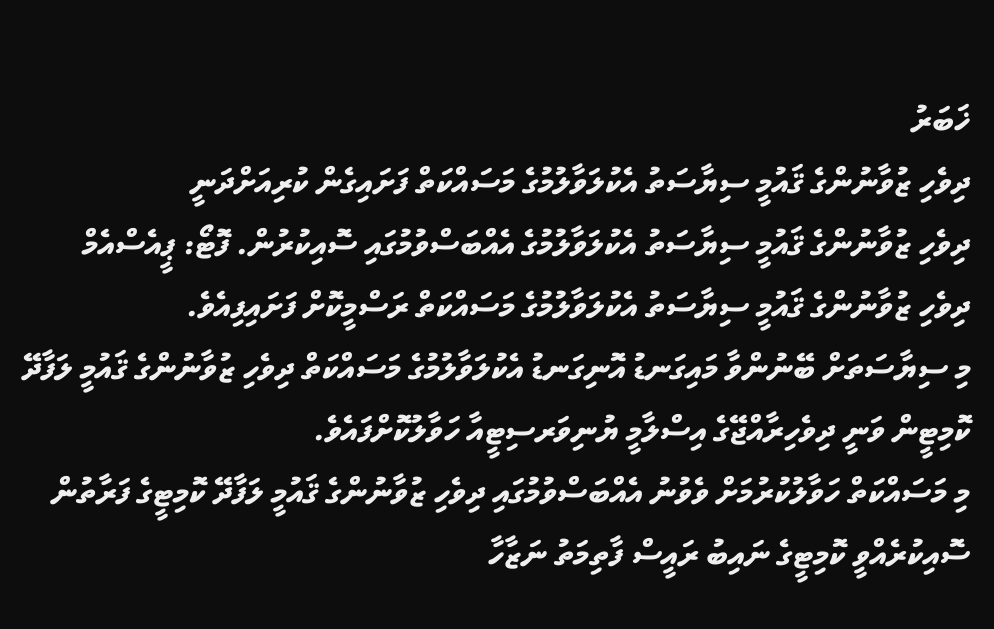ޚަބަރު
ދިވެހި ޒުވާނުންގެ ޤައުމީ ސިޔާސަތު އެކުލަވާލުމުގެ މަސައްކަތް ފަށައިގެން ކުރިއަށްދަނީ
ދިވެހި ޒުވާނުންގެ ޤައުމީ ސިޔާސަތު އެކުލަވާލުމުގެ އެއްބަސްވުމުގައި ސޮއިކުރުން. ފޮޓޯ: ޕީއެސްއެމް
ދިވެހި ޒުވާނުންގެ ޤައުމީ ސިޔާސަތު އެކުލަވާލުމުގެ މަސައްކަތް ރަސްމީކޮށް ފަށައިފިއެވެ.
މި ސިޔާސަތަށް ބޭނުންވާ މައިގަނޑު އޮނިގަނޑު އެކުލަވާލުމުގެ މަސައްކަތް ދިވެހި ޒުވާނުންގެ ޤައުމީ ލަފާދޭ ކޮމިޓީން ވަނީ ދިވެހިރާއްޖޭގެ އިސްލާމީ ޔުނިވަރސިޓީއާ ހަވާލުކޮށްފައެވެ.
މި މަސައްކަތް ހަވާލުކުރުމަށް ވެވުނު އެއްބަސްވުމުގައި ދިވެހި ޒުވާނުންގެ ޤައުމީ ލަފާދޭ ކޮމިޓީގެ ފަރާތުން ސޮއިކުރެއްވީ ކޮމިޓީގެ ނައިބު ރައީސް ފާތިމަތު ނަޒާހާ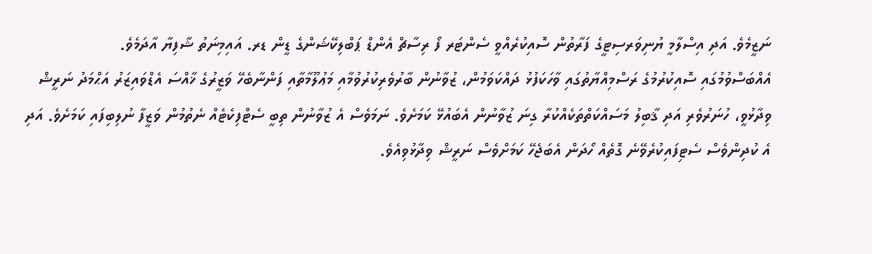ނަޒީމެވެ. އަދި އިސްލާމީ ޔުނިވަރސިޓީގެ ފަރާތުން ސޮއިކުރެއްވީ ސެންޓަރ ފޯ ރިސާޗް އެންޑް ޕަބްލިކޭޝަންގެ ޑީން ޑރ. އައިމިނަތު ޝާފިޔާ އާދަމެވެ.
އެއްބަސްވުމުގައި ސޮއިކުރުމުގެ ރަސްމިއްޔާތުގައި ވާހަކަފުޅު ދައްކަވަމުން، ޒުވާނުން ބާރުވެރިކުރުވުމާއި މަޢުލޫމާތާއި ފަންނާބެހޭ ވަޒީރުގެ ޚާއްސަ އެޑްވައިޒަރު އަޙްމަދު ނަރީޝް ވިދާޅުވީ، ހުނަރުވެރި އަދި ޤާބިލު މަސައްކަތްތަކެއްކުރާ ގިނަ ޒުވާނުން އެބައުޅޭ ކަމަށެވެ. ނަމަވެސް އެ ޒުވާނުން ތިބީ ސެޓްފިކެޓެއް ނެތުމުން ވަޒީފާ ނުލިބިފައި ކަމަށެވެ. އަދި އެ ކުދިންވެސް ސެޓިފައިކުރެވޭނެ ގޮތެއް ހޯދަން އެބަޖެހޭ ކަމަށްވެސް ނަރީޝް ވިދާޅުވިއެވެ.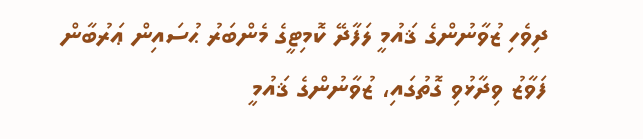ދިވެހި ޒުވާނުންގެ ޤައުމީ ލަފާދޭ ކޮމިޓީގެ މެންބަރު ޙުސައިން ޢަރުބާން ފަވާޒު ވިދާޅުވި ގޮތުގައި، ޒުވާނުންގެ ޤައުމީ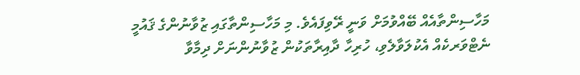މަހާސިންތާއެއް ބޭއްވުމަށް ވަނީ ރޭވިފައެވެ. މި މަހާސިންތާގައި ޒުވާނުންގެ ޤައުމީ ނެޓްވަރކެއް އެކުލަވާލެވި، ހުރިހާ ދާއިރާތަކުން ޒުވާނުންނަށް ދިމާވާ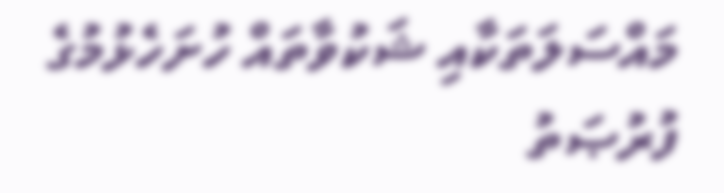މައްސަލަތަކާއި ޝަކުވާތައް ހުށަހެޅުމުގެ ފުރުޞަތު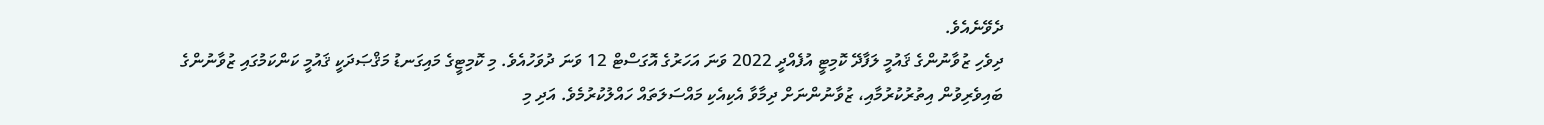ދެވޭނެއެވެ.
ދިވެހި ޒުވާނުންގެ ޤައުމީ ލަފާދޭ ކޮމިޓީ އުފެއްދީ 2022 ވަނަ އަހަރުގެ އޮގަސްޓް 12 ވަނަ ދުވަހުއެވެ. މި ކޮމިޓީގެ މައިގަނޑު މަޤްޞަދަކީ ޤައުމީ ކަންކަމުގައި ޒުވާނުންގެ ބައިވެރިވުން އިތުރުކުރުމާއި، ޒުވާނުންނަށް ދިމާވާ އެކިއެކި މައްސަލަތައް ހައްލުކުރުމެވެ. އަދި މި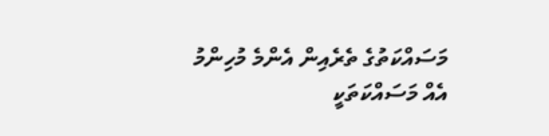މަސައްކަތުގެ ތެރެއިން އެންމެ މުހިންމު އެއް މަސައްކަތަކީ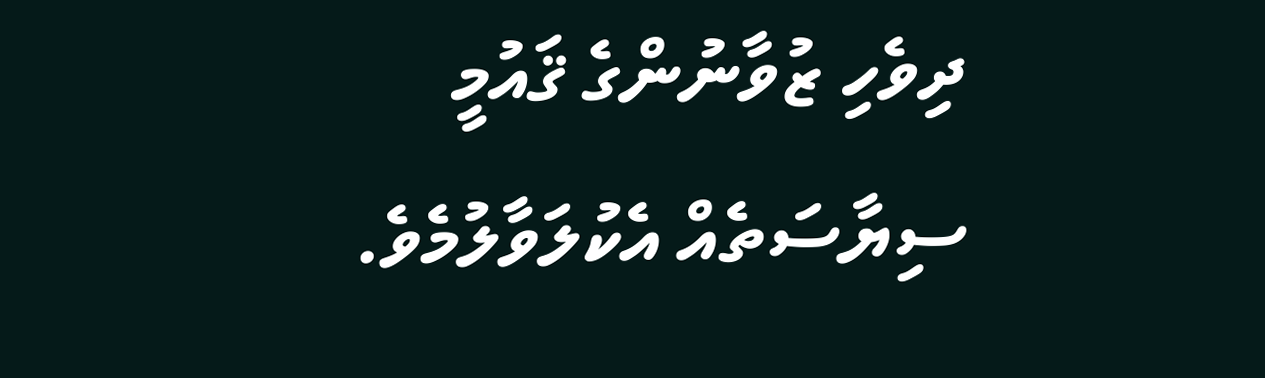ދިވެހި ޒުވާނުންގެ ޤައުމީ ސިޔާސަތެއް އެކުލަވާލުމެވެ.